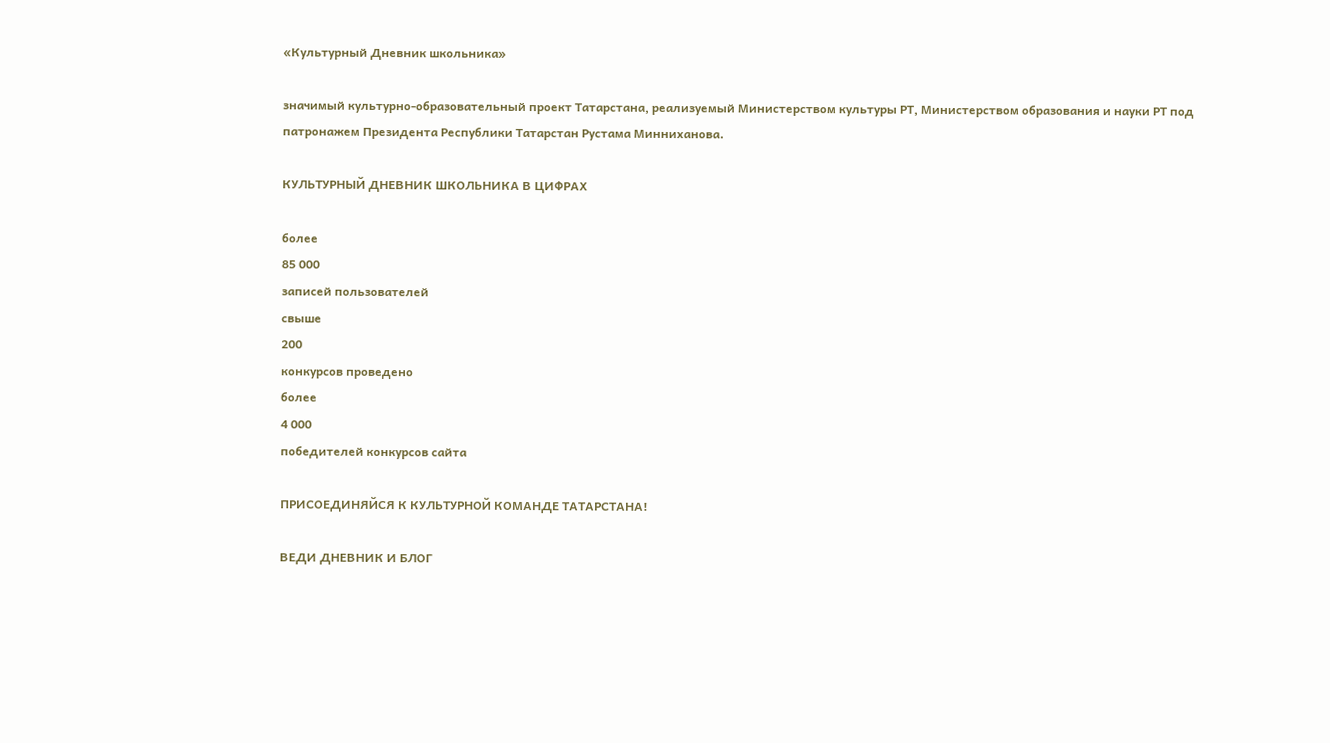«Культурный Дневник школьника»

значимый культурно-образовательный проект Татарстана, реализуемый Министерством культуры РТ, Министерством образования и науки РТ под патронажем Президента Республики Татарстан Рустама Минниханова.

КУЛЬТУРНЫЙ ДНЕВНИК ШКОЛЬНИКА В ЦИФРАХ

более
85 000
записей пользователей
свыше
200
конкурсов проведено
более
4 000
победителей конкурсов сайта

ПРИСОЕДИНЯЙСЯ К КУЛЬТУРНОЙ КОМАНДЕ ТАТАРСТАНА!

ВЕДИ ДНЕВНИК И БЛОГ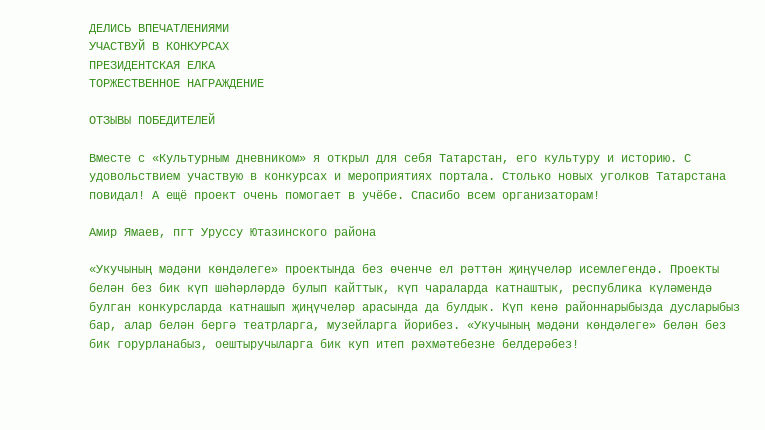ДЕЛИСЬ ВПЕЧАТЛЕНИЯМИ
УЧАСТВУЙ В КОНКУРСАХ
ПРЕЗИДЕНТСКАЯ ЕЛКА
ТОРЖЕСТВЕННОЕ НАГРАЖДЕНИЕ

ОТЗЫВЫ ПОБЕДИТЕЛЕЙ

Вместе с «Культурным дневником» я открыл для себя Татарстан, его культуру и историю. С удовольствием участвую в конкурсах и мероприятиях портала. Столько новых уголков Татарстана повидал! А ещё проект очень помогает в учёбе. Спасибо всем организаторам!

Амир Ямаев, пгт Уруссу Ютазинского района

«Укучының мәдәни көндәлеге» проектында без өченче ел рәттән җиңүчеләр исемлегендә. Проекты белән без бик күп шәһәрләрдә булып кайттык, күп чараларда катнаштык, республика күләмендә булган конкурсларда катнашып җиңүчеләр арасында да булдык. Күп кенә районнарыбызда дусларыбыз бар, алар белән бергә театрларга, музейларга йорибез. «Укучының мәдәни көндәлеге» белән без бик горурланабыз, оештыручыларга бик куп итеп рәхмәтебезне белдерәбез!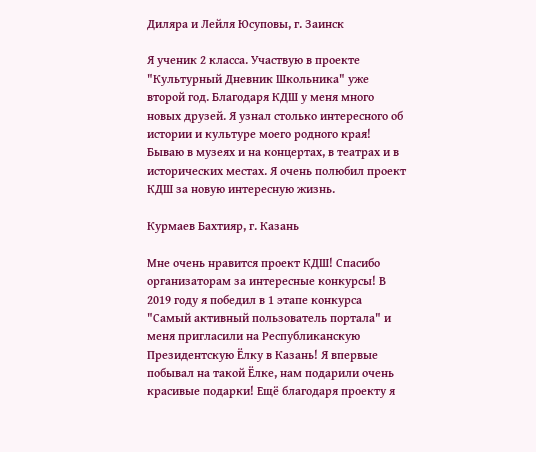Диляра и Лейля Юсуповы, г. Заинск

Я ученик 2 класса. Участвую в проекте "Культурный Дневник Школьника" уже второй год. Благодаря КДШ у меня много новых друзей. Я узнал столько интересного об истории и культуре моего родного края! Бываю в музеях и на концертах, в театрах и в исторических местах. Я очень полюбил проект КДШ за новую интересную жизнь.

Курмаев Бахтияр, г. Казань

Мне очень нравится проект КДШ! Спасибо организаторам за интересные конкурсы! В 2019 году я победил в 1 этапе конкурса "Самый активный пользователь портала" и меня пригласили на Республиканскую Президентскую Ёлку в Казань! Я впервые побывал на такой Ёлке, нам подарили очень красивые подарки! Ещё благодаря проекту я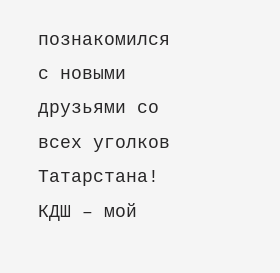познакомился с новыми друзьями со всех уголков Татарстана! КДШ – мой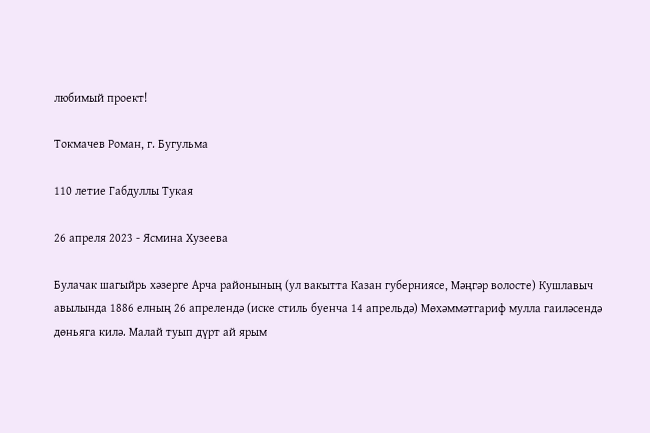любимый проект!

Токмачев Роман, г. Бугульма

110 летие Габдуллы Тукая

26 апреля 2023 - Ясмина Хузеева

Булачак шагыйрь хәзерге Арча районының (ул вакытта Казан губерниясе, Мәңгәр волосте) Кушлавыч авылында 1886 елның 26 апрелендә (иске стиль буенча 14 апрельдә) Мөхәммәтгариф мулла гаиләсендә дөньяга килә. Малай туып дүрт ай ярым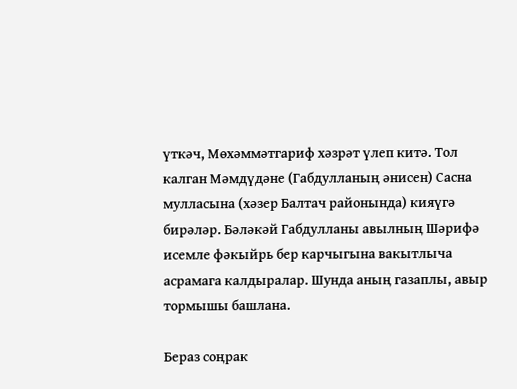үткәч, Мөхәммәтгариф хәзрәт үлеп китә. Тол калган Мәмдүдәне (Габдулланың әнисен) Сасна мулласына (хәзер Балтач районында) кияүгә бирәләр. Бәләкәй Габдулланы авылның Шәрифә исемле фәкыйрь бер карчыгына вакытлыча асрамага калдыралар. Шунда аның газаплы, авыр тормышы башлана.

Бераз соңрак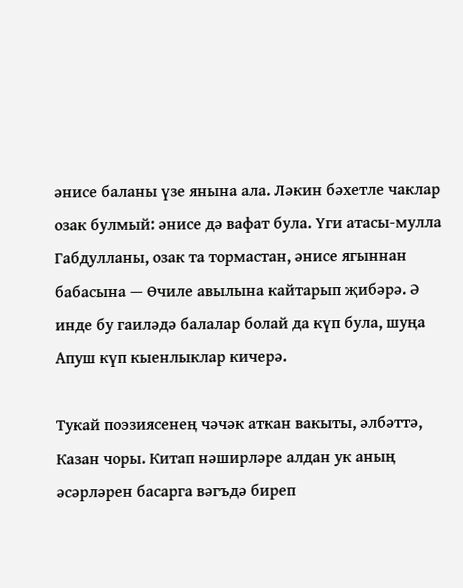әнисе баланы үзе янына ала. Ләкин бәхетле чаклар озак булмый: әнисе дә вафат була. Үги атасы-мулла Габдулланы, озак та тормастан, әнисе ягыннан бабасына — Өчиле авылына кайтарып җибәрә. Ә инде бу гаиләдә балалар болай да күп була, шуңа Апуш күп кыенлыклар кичерә.

Тукай поэзиясенең чәчәк аткан вакыты, әлбәттә, Казан чоры. Китап нәширләре алдан ук аның әсәрләрен басарга вәгъдә биреп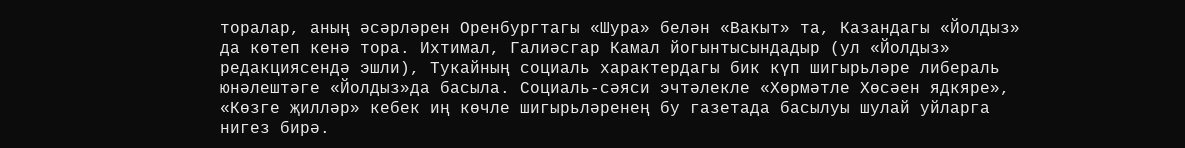торалар, аның әсәрләрен Оренбургтагы «Шура» белән «Вакыт» та, Казандагы «Йолдыз» да көтеп кенә тора. Ихтимал, Галиәсгар Камал йогынтысындадыр (ул «Йолдыз» редакциясендә эшли), Тукайның социаль характердагы бик күп шигырьләре либераль юнәлештәге «Йолдыз»да басыла. Социаль-сәяси эчтәлекле «Хөрмәтле Хөсәен ядкяре», «Көзге җилләр» кебек иң көчле шигырьләренең бу газетада басылуы шулай уйларга нигез бирә.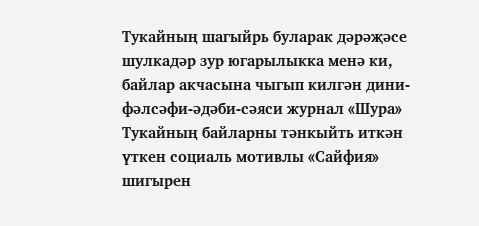Тукайның шагыйрь буларак дәрәҗәсе шулкадәр зур югарылыкка менә ки, байлар акчасына чыгып килгән дини-фәлсәфи-әдәби-сәяси журнал «Шура» Тукайның байларны тәнкыйть иткән үткен социаль мотивлы «Сайфия» шигырен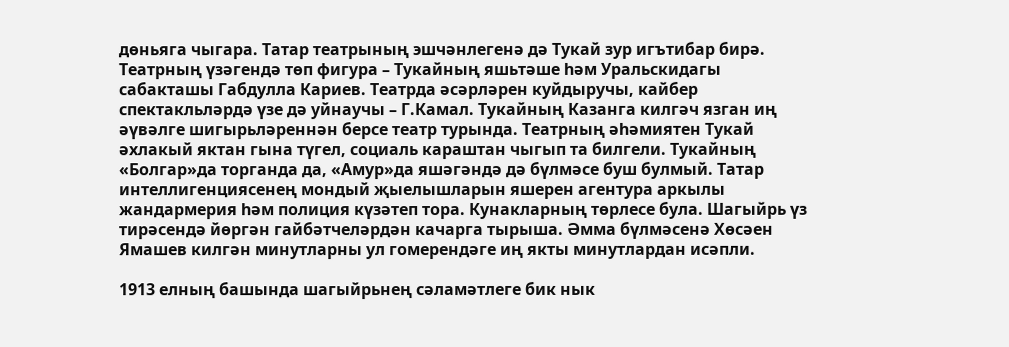дөньяга чыгара. Татар театрының эшчәнлегенә дә Тукай зур игътибар бирә. Театрның үзәгендә төп фигура – Тукайның яшьтәше һәм Уральскидагы сабакташы Габдулла Кариев. Театрда әсәрләрен куйдыручы, кайбер спектакльләрдә үзе дә уйнаучы – Г.Камал. Тукайның Казанга килгәч язган иң әүвәлге шигырьләреннән берсе театр турында. Театрның әһәмиятен Тукай әхлакый яктан гына түгел, социаль караштан чыгып та билгели. Тукайның «Болгар»да торганда да, «Амур»да яшәгәндә дә бүлмәсе буш булмый. Татар интеллигенциясенең мондый җыелышларын яшерен агентура аркылы жандармерия һәм полиция күзәтеп тора. Кунакларның төрлесе була. Шагыйрь үз тирәсендә йөргән гайбәтчеләрдән качарга тырыша. Әмма бүлмәсенә Хөсәен Ямашев килгән минутларны ул гомерендәге иң якты минутлардан исәпли.

1913 елның башында шагыйрьнең сәламәтлеге бик нык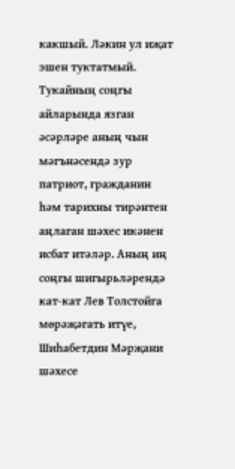какшый. Ләкин ул иҗат эшен туктатмый. Тукайның соңгы айларында язган әсәрләре аның чын мәгънәсендә зур патриот, гражданин һәм тарихны тирәнтен аңлаган шәхес икәнен исбат итәләр. Аның иң соңгы шигырьләрендә кат-кат Лев Толстойга мөрәҗәгать итүе, Шиһабетдин Мәрҗани шәхесе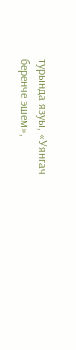турында язуы, «Уянгач беренче эшем»,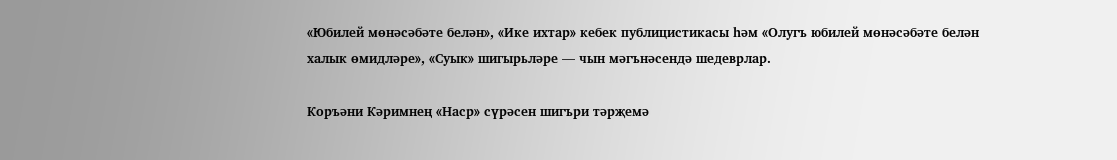«Юбилей мөнәсәбәте белән», «Ике ихтар» кебек публицистикасы һәм «Олугъ юбилей мөнәсәбәте белән халык өмидләре», «Суык» шигырьләре — чын мәгънәсендә шедеврлар.

Коръәни Кәримнең «Наср» сүрәсен шигъри тәрҗемә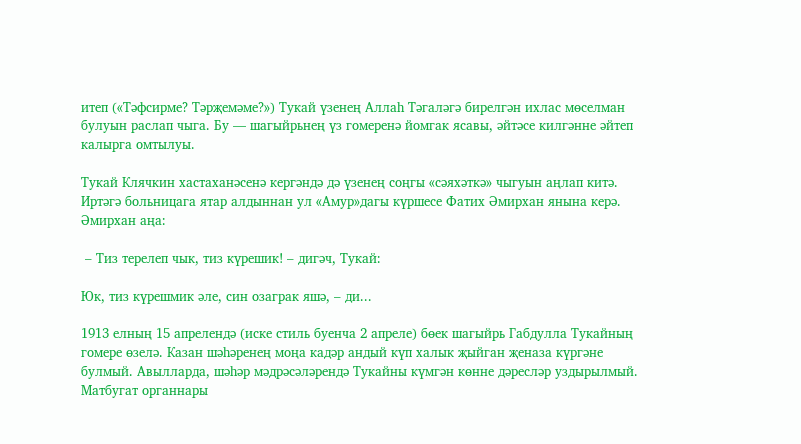итеп («Тәфсирме? Тәрҗемәме?») Тукай үзенең Аллаһ Тәгаләгә бирелгән ихлас мөселман булуын раслап чыга. Бу — шагыйрьнең үз гомеренә йомгак ясавы, әйтәсе килгәнне әйтеп калырга омтылуы.

Тукай Клячкин хастаханәсенә кергәндә дә үзенең соңгы «сәяхәткә» чыгуын аңлап китә. Иртәгә больницага ятар алдыннан ул «Амур»дагы күршесе Фатих Әмирхан янына керә. Әмирхан аңа:

 – Тиз терелеп чык, тиз күрешик! – дигәч, Тукай:

Юк, тиз күрешмик әле, син озаграк яшә, – ди...

1913 елның 15 апрелендә (иске стиль буенча 2 апреле) бөек шагыйрь Габдулла Тукайның гомере өзелә. Казан шәһәренең моңа кадәр андый күп халык җыйган җеназа күргәне булмый. Авылларда, шәһәр мәдрәсәләрендә Тукайны күмгән көнне дәресләр уздырылмый. Матбугат органнары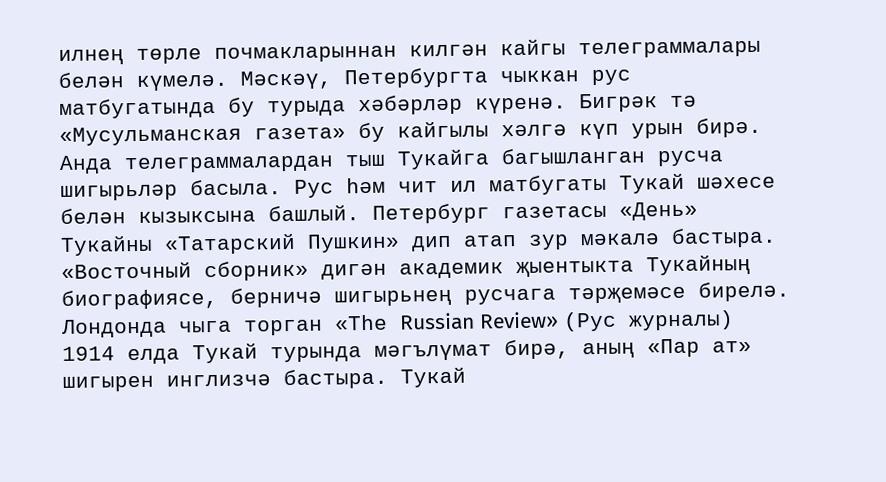илнең төрле почмакларыннан килгән кайгы телеграммалары белән күмелә. Мәскәү, Петербургта чыккан рус матбугатында бу турыда хәбәрләр күренә. Бигрәк тә «Мусульманская газета» бу кайгылы хәлгә күп урын бирә. Анда телеграммалардан тыш Тукайга багышланган русча шигырьләр басыла. Рус һәм чит ил матбугаты Тукай шәхесе белән кызыксына башлый. Петербург газетасы «День» Тукайны «Татарский Пушкин» дип атап зур мәкалә бастыра. «Восточный сборник» дигән академик җыентыкта Тукайның биографиясе, берничә шигырьнең русчага тәрҗемәсе бирелә. Лондонда чыга торган «Тһе Russian Review» (Рус журналы) 1914 елда Тукай турында мәгълүмат бирә, аның «Пар ат» шигырен инглизчә бастыра. Тукай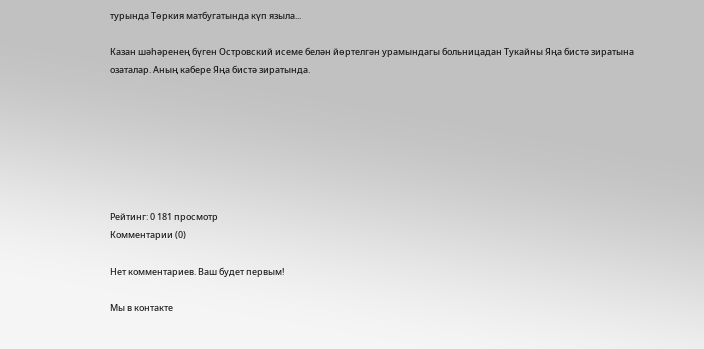турында Төркия матбугатында күп языла...

Казан шәһәренең бүген Островский исеме белән йөртелгән урамындагы больницадан Тукайны Яңа бистә зиратына озаталар. Аның кабере Яңа бистә зиратында.







Рейтинг: 0 181 просмотр
Комментарии (0)

Нет комментариев. Ваш будет первым!

Мы в контакте